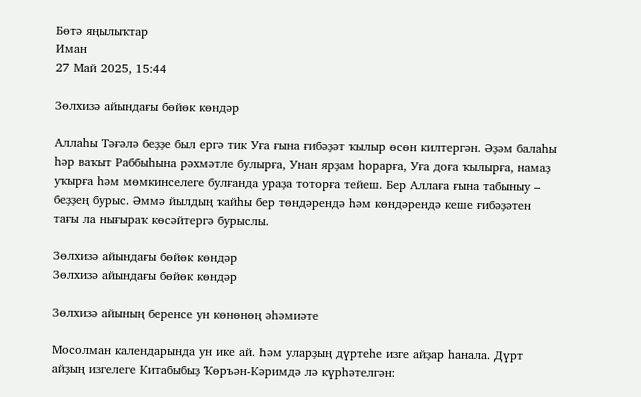Бөтә яңылыҡтар
Иман
27 Май 2025, 15:44

Зөлхизә айындағы бөйөк көндәр

Аллаһы Тәғәлә беҙҙе был ергә тик Уға ғына ғибәҙәт ҡылыр өсөн килтергән. Әҙәм балаһы һәр ваҡыт Раббыһына рәхмәтле булырға, Унан ярҙам һорарға, Уға доға ҡылырға, намаҙ уҡырға һәм мөмкинселеге булғанда ураҙа тоторға тейеш. Бер Аллаға ғына табыныу – беҙҙең бурыс. Әммә йылдың ҡайһы бер төндәрендә һәм көндәрендә кеше ғибәҙәтен тағы ла нығыраҡ көсәйтергә бурыслы.

Зөлхизә айындағы бөйөк көндәр
Зөлхизә айындағы бөйөк көндәр

Зөлхизә айының беренсе ун көнөнөң әһәмиәте

Мосолман календарында ун ике ай. Һәм уларҙың дүртеһе изге айҙар һанала. Дүрт айҙың изгелеге Китабыбыҙ Ҡөръән-Кәримдә лә күрһәтелгән: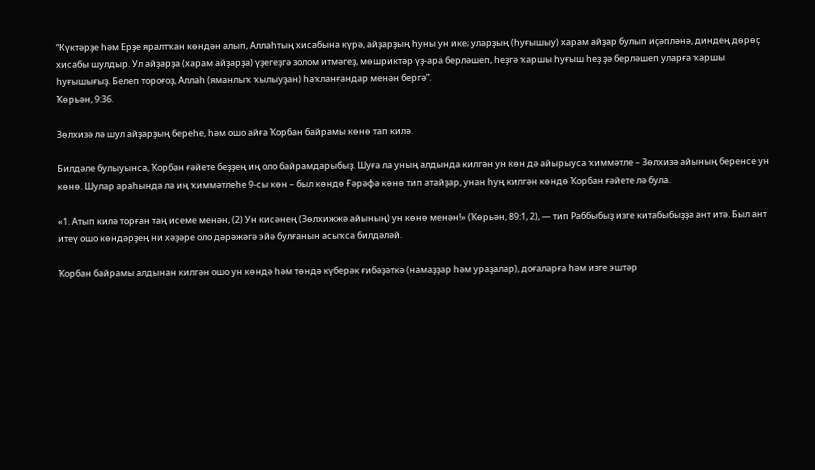“Күктәрҙе һәм Ерҙе яралтҡан көндән алып, Аллаһтың хисабына күрә, айҙарҙың һуны ун ике; уларҙың (һуғышыу) харам айҙар булып иҫәпләнә, диндең дөрөҫ хисабы шулдыр. Ул айҙарҙа (харам айҙарҙа) үҙегеҙгә золом итмәгеҙ, мөшриктәр үҙ-ара берләшеп, һеҙгә ҡаршы һуғыш һеҙ ҙә берләшеп уларға ҡаршы һуғышығыҙ. Белеп тороғоҙ, Аллаһ (яманлыҡ ҡылыуҙан) һаҡланғандар менән бергә”.
Ҡөрьән, 9:36.

Зөлхизә лә шул айҙарҙың береһе, һәм ошо айға Ҡорбан байрамы көнө тап килә.

Билдәле булыуынса, Ҡорбан ғәйете беҙҙең иң оло байрамдарыбыҙ. Шуға ла уның алдында килгән ун көн дә айырыуса ҡиммәтле – Зөлхизә айының беренсе ун көнө. Шулар араһында ла иң ҡиммәтлеһе 9-сы көн – был көндө Ғәрәфә көнө тип атайҙар, унан һуң килгән көндө Ҡорбан ғәйете лә була.

«1. Атып килә торған таң исеме менән, (2) Ун кисәнең (Зөлхижжә айының) ун көнө менән!» (Ҡөрьән, 89:1, 2), — тип Раббыбыҙ изге китабыбыҙҙа ант итә. Был ант итеү ошо көндәрҙең ни хәҙәре оло дәрәжәгә эйә булғанын асыҡса билдәләй.

Ҡорбан байрамы алдынан килгән ошо ун көндә һәм төндә күберәк ғибәҙәткә (намаҙҙар һәм ураҙалар), доғаларға һәм изге эштәр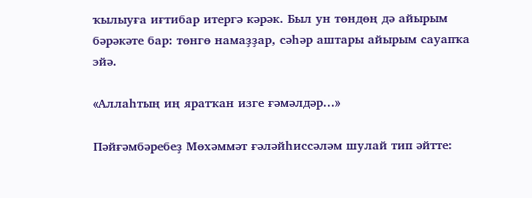ҡылыуға иғтибар итергә кәрәк. Был ун төндөң дә айырым бәрәкәте бар: төнгө намаҙҙар, сәһәр аштары айырым сауапҡа эйә.

«Аллаһтың иң яратҡан изге ғәмәлдәр...»

Пәйғәмбәребеҙ Мөхәммәт ғәләйһиссәләм шулай тип әйтте: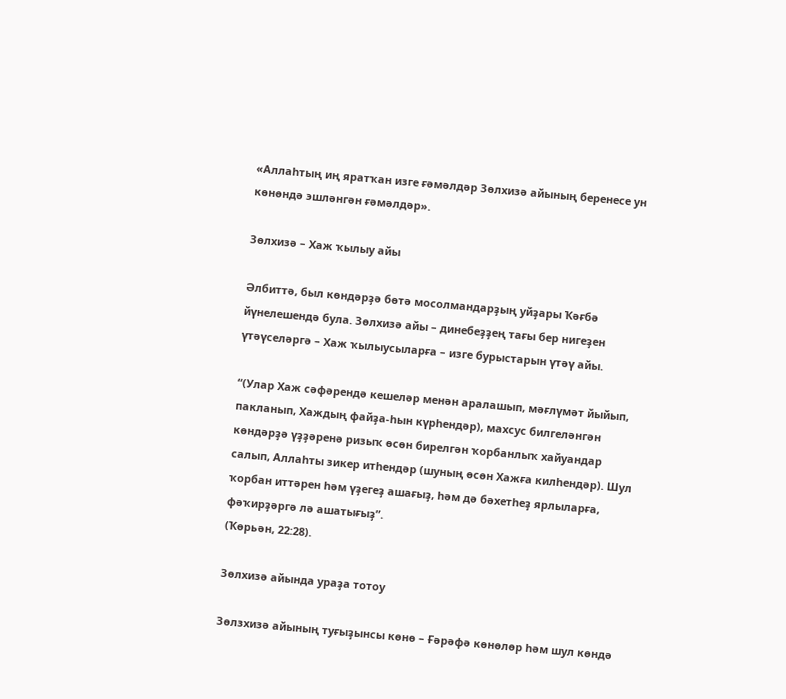«Аллаһтың иң яратҡан изге ғәмәлдәр Зөлхизә айының беренесе ун көнөндә эшләнгән ғәмәлдәр».

Зөлхизә – Хаж ҡылыу айы

Әлбиттә, был көндәрҙә бөтә мосолмандарҙың уйҙары Ҡәғбә йүнелешендә була. Зөлхизә айы – динебеҙҙең тағы бер нигеҙен үтәүселәргә – Хаж ҡылыусыларға – изге бурыстарын үтәү айы.

“(Улар Хаж сәфәрендә кешеләр менән аралашып, мәғлүмәт йыйып, пакланып, Хаждың файҙа-һын күрһендәр), махсус билгеләнгән көндәрҙә үҙҙәренә ризыҡ өсөн бирелгән ҡорбанлыҡ хайуандар салып, Аллаһты зикер итһендәр (шуның өсөн Хажға килһендәр). Шул ҡорбан иттәрен һәм үҙегеҙ ашағыҙ, һәм дә бәхетһеҙ ярлыларға, фәҡирҙәргә лә ашатығыҙ”.
(Ҡөрьән, 22:28).

Зөлхизә айында ураҙа тотоу

Зөлзхизә айының туғыҙынсы көнө – Ғәрәфә көнөлөр һәм шул көндә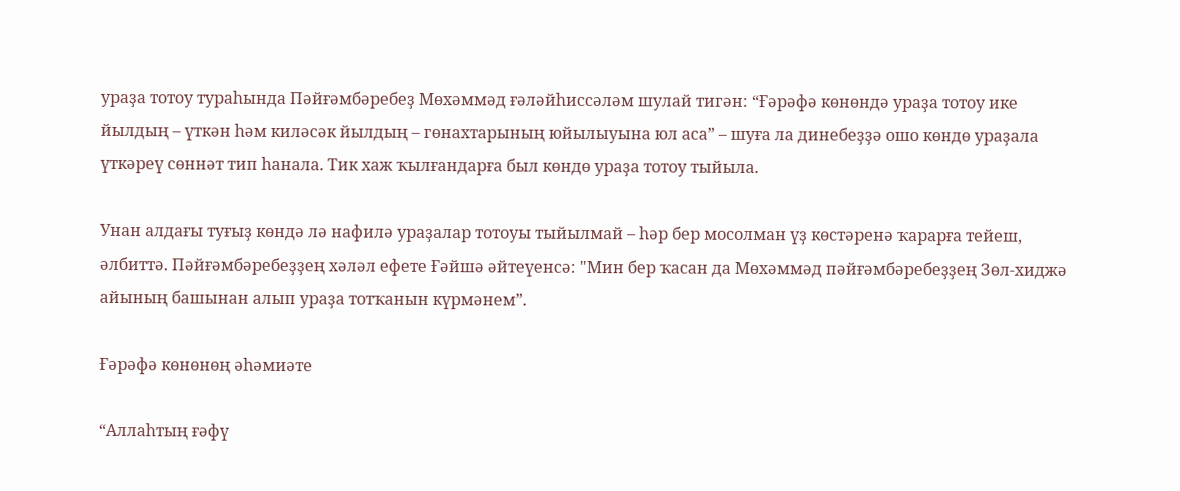ураҙа тотоу тураһында Пәйғәмбәребеҙ Мөхәммәд ғәләйһиссәләм шулай тигән: “Ғәрәфә көнөндә ураҙа тотоу ике йылдың – үткән һәм киләсәк йылдың – гөнахтарының юйылыуына юл аса” – шуға ла динебеҙҙә ошо көндө ураҙала үткәреү сөннәт тип һанала. Тик хаж ҡылғандарға был көндө ураҙа тотоу тыйыла.

Унан алдағы туғыҙ көндә лә нафилә ураҙалар тотоуы тыйылмай – һәр бер мосолман үҙ көстәренә ҡарарға тейеш, әлбиттә. Пәйғәмбәребеҙҙең хәләл ефете Ғәйшә әйтеүенсә: "Мин бер ҡасан да Мөхәммәд пәйғәмбәребеҙҙең Зөл-хиджә айының башынан алып ураҙа тотҡанын күрмәнем”.

Ғәрәфә көнөнөң әһәмиәте

“Аллаһтың ғәфү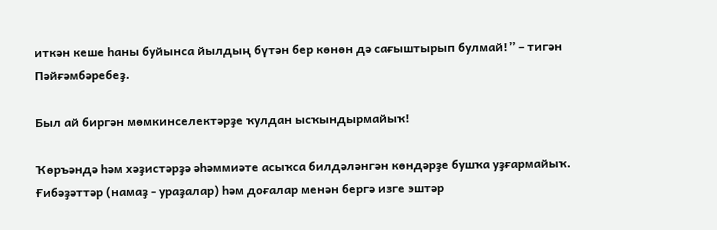иткән кеше һаны буйынса йылдың бүтән бер көнөн дә сағыштырып булмай!” – тигән Пәйғәмбәребеҙ.

Был ай биргән мөмкинселектәрҙе ҡулдан ысҡындырмайыҡ!

Ҡөръәндә һәм хәҙистәрҙә әһәммиәте асыҡса билдәләнгән көндәрҙе бушҡа уҙғармайыҡ. Ғибәҙәттәр (намаҙ - ураҙалар) һәм доғалар менән бергә изге эштәр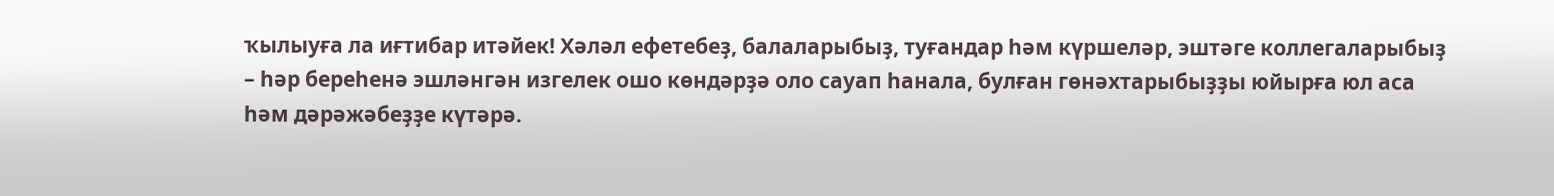ҡылыуға ла иғтибар итәйек! Хәләл ефетебеҙ, балаларыбыҙ, туғандар һәм күршеләр, эштәге коллегаларыбыҙ – һәр береһенә эшләнгән изгелек ошо көндәрҙә оло сауап һанала, булған гөнәхтарыбыҙҙы юйырға юл аса һәм дәрәжәбеҙҙе күтәрә.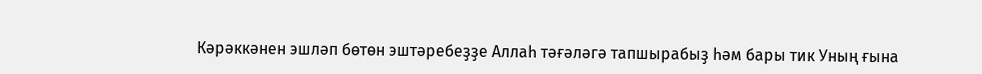Кәрәккәнен эшләп бөтөн эштәребеҙҙе Аллаһ тәғәләгә тапшырабыҙ һәм бары тик Уның ғына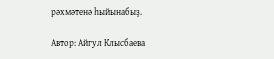рәхмәтенә һыйынабыҙ.

Автор: Айгул Клысбаева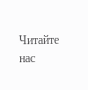Читайте нас